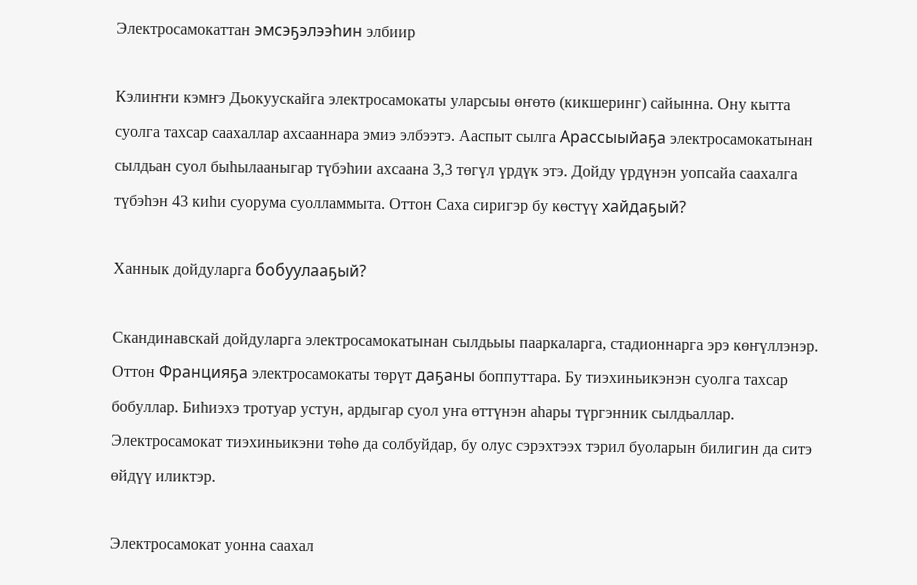Электросамокаттан эмсэҕэлээһин элбиир

Кэлиҥҥи кэмҥэ Дьокуускайга электросамокаты уларсыы өҥөтө (кикшеринг) сайынна. Ону кытта суолга тахсар саахаллар ахсааннара эмиэ элбээтэ. Ааспыт сылга Арассыыйаҕа электросамокатынан сылдьан суол быһылааныгар түбэһии ахсаана 3,3 төгүл үрдүк этэ. Дойду үрдүнэн уопсайа саахалга түбэһэн 43 киһи суорума суолламмыта. Оттон Саха сиригэр бу көстүү хайдаҕый?

Ханнык дойдуларга бобуулааҕый?

Скандинавскай дойдуларга электросамокатынан сылдьыы пааркаларга, стадионнарга эрэ көҥүллэнэр. Оттон Францияҕа электросамокаты төрүт даҕаны боппуттара. Бу тиэхиньикэнэн суолга тахсар бобуллар. Биһиэхэ тротуар устун, ардыгар суол уҥа өттүнэн аһары түргэнник сылдьаллар. Электросамокат тиэхиньикэни төһө да солбуйдар, бу олус сэрэхтээх тэрил буоларын билигин да ситэ өйдүү иликтэр.

Электросамокат уонна саахал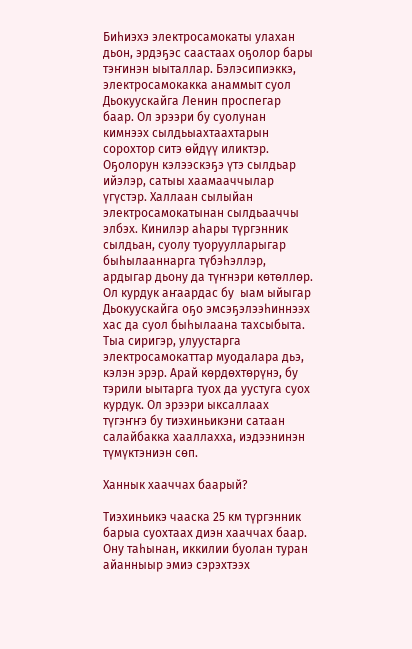Биһиэхэ электросамокаты улахан дьон, эрдэҕэс саастаах оҕолор бары тэҥинэн ыыталлар. Бэлэсипиэккэ, электросамокакка анаммыт суол Дьокуускайга Ленин проспегар баар. Ол эрээри бу суолунан кимнээх сылдьыахтаахтарын сорохтор ситэ өйдүү иликтэр. Оҕолорун кэлээскэҕэ үтэ сылдьар ийэлэр, сатыы хаамааччылар үгүстэр. Халлаан сылыйан электросамокатынан сылдьааччы элбэх. Кинилэр аһары түргэнник сылдьан, суолу туоруулларыгар быһылааннарга түбэһэллэр, ардыгар дьону да түҥнэри көтөллөр. Ол курдук аҥаардас бу  ыам ыйыгар Дьокуускайга оҕо эмсэҕэлээһиннээх хас да суол быһылаана тахсыбыта. Тыа сиригэр, улуустарга электросамокаттар муодалара дьэ, кэлэн эрэр. Арай көрдөхтөрүнэ, бу тэрили ыытарга туох да уустуга суох курдук. Ол эрээри ыксаллаах түгэҥҥэ бу тиэхиньикэни сатаан салайбакка хааллахха, иэдээнинэн түмүктэниэн сөп.

Ханнык хааччах баарый?

Тиэхиньикэ чааска 25 км түргэнник барыа суохтаах диэн хааччах баар. Ону таһынан, иккилии буолан туран айанныыр эмиэ сэрэхтээх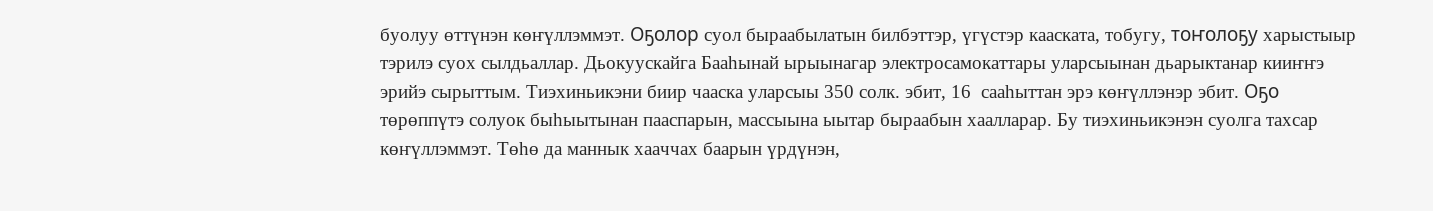буолуу өттүнэн көҥүллэммэт. Оҕолор суол быраабылатын билбэттэр, үгүстэр кааската, тобугу, тоҥолоҕу харыстыыр тэрилэ суох сылдьаллар. Дьокуускайга Бааһынай ырыынагар электросамокаттары уларсыынан дьарыктанар кииҥҥэ эрийэ сырыттым. Тиэхиньикэни биир чааска уларсыы 350 солк. эбит, 16  сааһыттан эрэ көҥүллэнэр эбит. Оҕо төрөппүтэ солуок быһыытынан пааспарын, массыына ыытар быраабын хаалларар. Бу тиэхиньикэнэн суолга тахсар көҥүллэммэт. Төһө да маннык хааччах баарын үрдүнэн,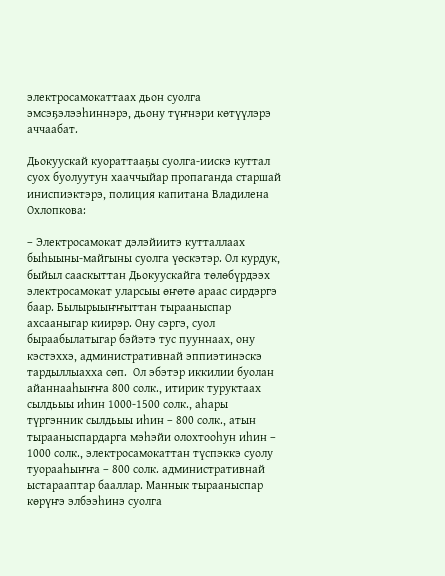электросамокаттаах дьон суолга эмсэҕэлээһиннэрэ, дьону түҥнэри көтүүлэрэ аччаабат.

Дьокуускай куораттааҕы суолга-иискэ куттал суох буолуутун хааччыйар пропаганда старшай иниспиэктэрэ, полиция капитана Владилена Охлопкова:

– Электросамокат дэлэйиитэ кутталлаах быһыыны-майгыны суолга үөскэтэр. Ол курдук, быйыл сааскыттан Дьокуускайга төлөбүрдээх электросамокат уларсыы өҥөтө араас сирдэргэ баар. Былырыыҥҥыттан тырааныспар ахсааныгар киирэр. Ону сэргэ, суол быраабылатыгар бэйэтэ тус пууннаах, ону кэстэххэ, административнай эппиэтинэскэ тардыллыахха сөп.  Ол эбэтэр иккилии буолан айаннааһыҥҥа 800 солк., итирик туруктаах сылдьыы иһин 1000-1500 солк., аһары түргэнник сылдьыы иһин – 800 солк., атын тырааныспардарга мэһэйи олохтооһун иһин – 1000 солк., электросамокаттан түспэккэ суолу туорааһыҥҥа – 800 солк. административнай ыстарааптар бааллар. Маннык тырааныспар көрүҥэ элбээһинэ суолга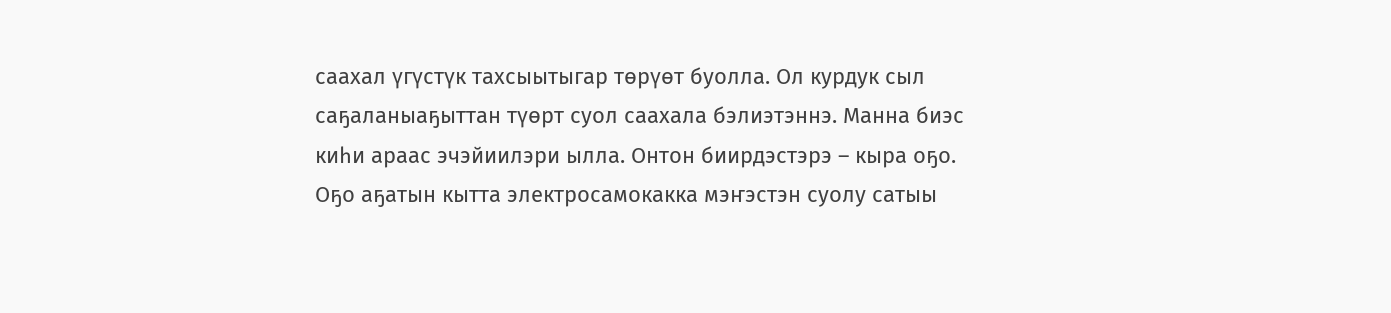саахал үгүстүк тахсыытыгар төрүөт буолла. Ол курдук сыл саҕаланыаҕыттан түөрт суол саахала бэлиэтэннэ. Манна биэс киһи араас эчэйиилэри ылла. Онтон биирдэстэрэ – кыра оҕо. Оҕо аҕатын кытта электросамокакка мэҥэстэн суолу сатыы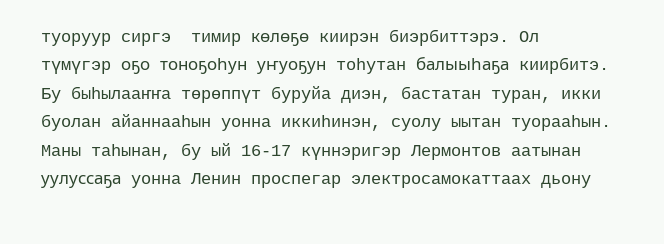туоруур сиргэ  тимир көлөҕө киирэн биэрбиттэрэ. Ол түмүгэр оҕо тоноҕоһун уҥуоҕун тоһутан балыыһаҕа киирбитэ. Бу быһылааҥҥа төрөппүт буруйа диэн, бастатан туран, икки буолан айаннааһын уонна иккиһинэн, суолу ыытан туорааһын. Маны таһынан, бу ый 16-17 күннэригэр Лермонтов аатынан уулуссаҕа уонна Ленин проспегар электросамокаттаах дьону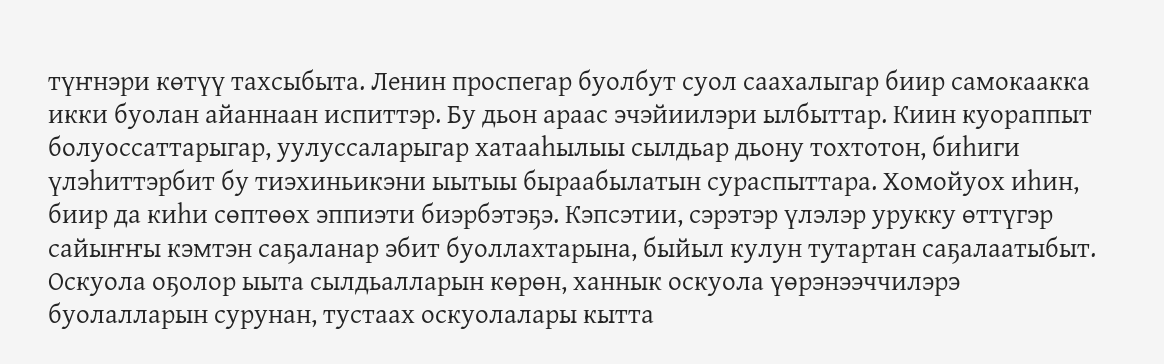түҥнэри көтүү тахсыбыта. Ленин проспегар буолбут суол саахалыгар биир самокаакка икки буолан айаннаан испиттэр. Бу дьон араас эчэйиилэри ылбыттар. Киин куораппыт болуоссаттарыгар, уулуссаларыгар хатааһылыы сылдьар дьону тохтотон, биһиги үлэһиттэрбит бу тиэхиньикэни ыытыы быраабылатын сураспыттара. Хомойуох иһин, биир да киһи сөптөөх эппиэти биэрбэтэҕэ. Кэпсэтии, сэрэтэр үлэлэр урукку өттүгэр сайыҥҥы кэмтэн саҕаланар эбит буоллахтарына, быйыл кулун тутартан саҕалаатыбыт.  Оскуола оҕолор ыыта сылдьалларын көрөн, ханнык оскуола үөрэнээччилэрэ буолалларын сурунан, тустаах оскуолалары кытта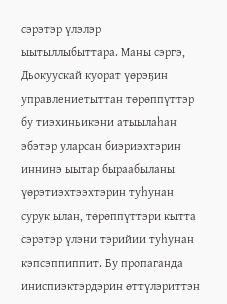сэрэтэр үлэлэр ыытыллыбыттара. Маны сэргэ, Дьокуускай куорат үөрэҕин управлениетыттан төрөппүттэр бу тиэхиньикэни атыылаһан эбэтэр уларсан биэриэхтэрин иннинэ ыытар быраабыланы үөрэтиэхтээхтэрин туһунан сурук ылан, төрөппүттэри кытта сэрэтэр үлэни тэрийии туһунан кэпсэппиппит. Бу пропаганда иниспиэктэрдэрин өттүлэриттэн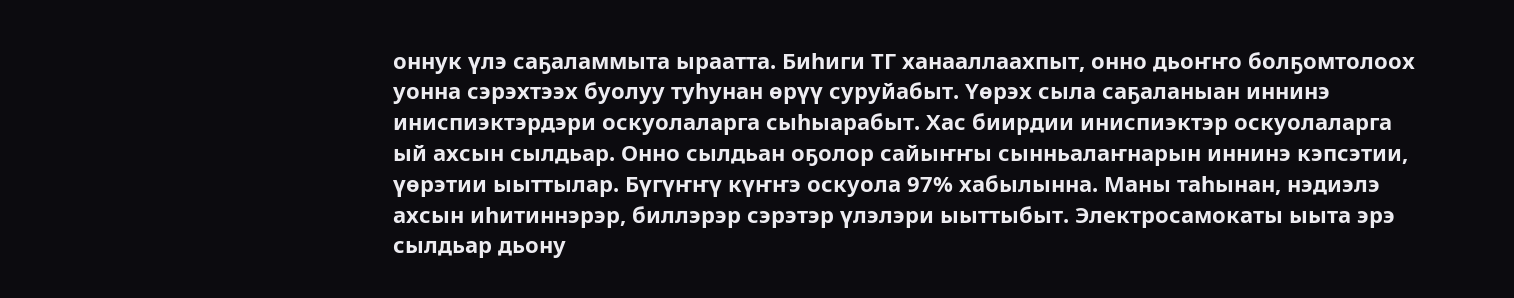оннук үлэ саҕаламмыта ыраатта. Биһиги ТГ ханааллаахпыт, онно дьоҥҥо болҕомтолоох уонна сэрэхтээх буолуу туһунан өрүү суруйабыт. Үөрэх сыла саҕаланыан иннинэ иниспиэктэрдэри оскуолаларга сыһыарабыт. Хас биирдии иниспиэктэр оскуолаларга ый ахсын сылдьар. Онно сылдьан оҕолор сайыҥҥы сынньалаҥнарын иннинэ кэпсэтии, үөрэтии ыыттылар. Бүгүҥҥү күҥҥэ оскуола 97% хабылынна. Маны таһынан, нэдиэлэ ахсын иһитиннэрэр, биллэрэр сэрэтэр үлэлэри ыыттыбыт. Электросамокаты ыыта эрэ сылдьар дьону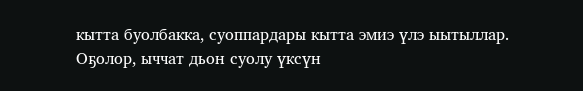кытта буолбакка, суоппардары кытта эмиэ үлэ ыытыллар. Оҕолор, ыччат дьон суолу үксүн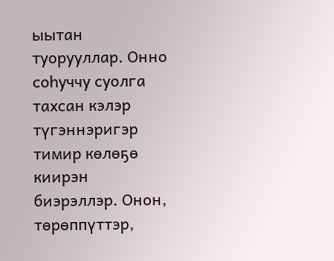ыытан туорууллар. Онно соһуччу суолга тахсан кэлэр түгэннэригэр тимир көлөҕө киирэн биэрэллэр. Онон, төрөппүттэр,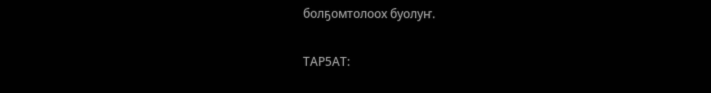болҕомтолоох буолуҥ.

ТАР5АТ: